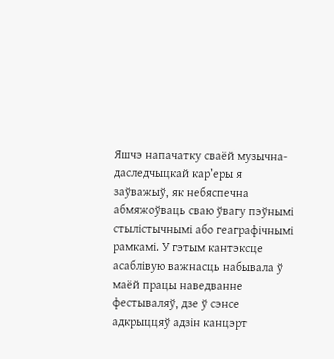Яшчэ напачатку сваёй музычна-даследчыцкай кар’еры я заўважыў, як небяспечна абмяжоўваць сваю ўвагу пэўнымі стылістычнымі або геаграфічнымі рамкамі. У гэтым кантэксце асаблівую важнасць набывала ў маёй працы наведванне фестываляў, дзе ў сэнсе адкрыццяў адзін канцэрт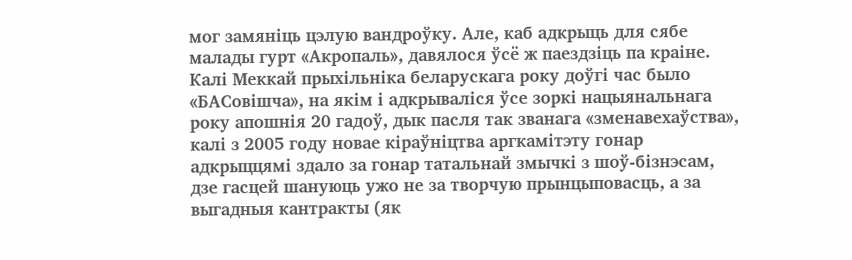мог замяніць цэлую вандроўку. Але, каб адкрыць для сябе малады гурт «Акропаль», давялося ўсё ж паездзіць па краіне.
Калі Меккай прыхільніка беларускага року доўгі час было «БАСовішча», на якім і адкрываліся ўсе зоркі нацыянальнага року апошнія 20 гадоў, дык пасля так званага «зменавехаўства», калі з 2005 году новае кіраўніцтва аргкамітэту гонар адкрыццямі здало за гонар татальнай змычкі з шоў-бізнэсам, дзе гасцей шануюць ужо не за творчую прынцыповасць, а за выгадныя кантракты (як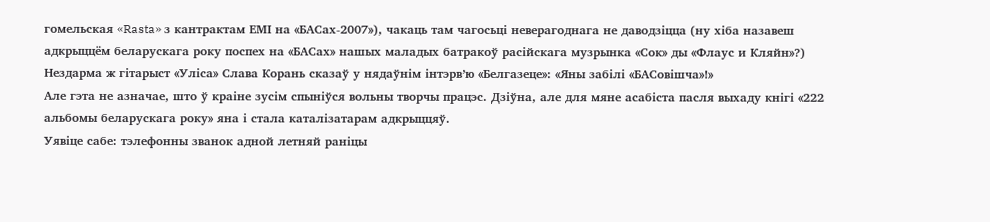гомельская «Rasta» з кантрактам ЕМІ на «БАСах-2007»), чакаць там чагосьці неверагоднага не даводзіцца (ну хіба назавеш адкрыццём беларускага року поспех на «БАСах» нашых маладых батракоў расійскага музрынка «Сок» ды «Флаус и Кляйн»?) Нездарма ж гітарыст «Уліса» Слава Корань сказаў у нядаўнім інтэрв’ю «Белгазеце»: «Яны забілі «БАСовішча»!»
Але гэта не азначае, што ў краіне зусім спыніўся вольны творчы працэс. Дзіўна, але для мяне асабіста пасля выхаду кнігі «222 альбомы беларускага року» яна і стала каталізатарам адкрыццяў.
Уявіце сабе: тэлефонны званок адной летняй раніцы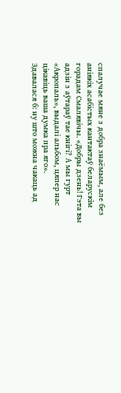спалучае мяне з добра знаёмым, але без аніякіх асабістых кантактаў беларускім горадам Смалявічы. «Добры дзень! Гэта вы адзін з аўтараў тае кнігі? А мы гурт «Акропаль», выдалі альбом, цяпер нас цікавіць ваша думка пра яго».
Здавалася б: ну што можна чакаць ад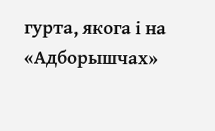гурта, якога і на «Адборышчах»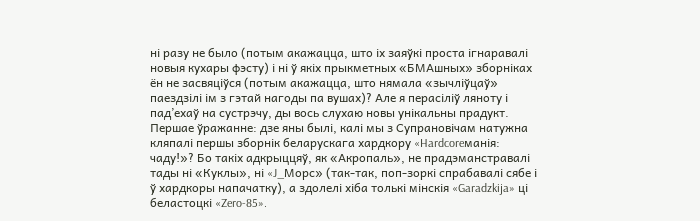ні разу не было (потым акажацца, што іх заяўкі проста ігнаравалі новыя кухары фэсту) і ні ў якіх прыкметных «БМАшных» зборніках ён не засвяціўся (потым акажацца, што нямала «зычліўцаў» паездзілі ім з гэтай нагоды па вушах)? Але я перасіліў ляноту і пад’ехаў на сустрэчу, ды вось слухаю новы унікальны прадукт.
Першае ўражанне: дзе яны былі, калі мы з Супрановічам натужна кляпалі першы зборнік беларускага хардкору «Hardcoreманія: чаду!»? Бо такіх адкрыццяў, як «Акропаль», не прадэманстравалі тады ні «Куклы», ні «J_Морс» (так-так, поп-зоркі спрабавалі сябе і ў хардкоры напачатку), а здолелі хіба толькі мінскія «Garadzkija» ці беластоцкі «Zero-85».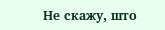Не скажу, што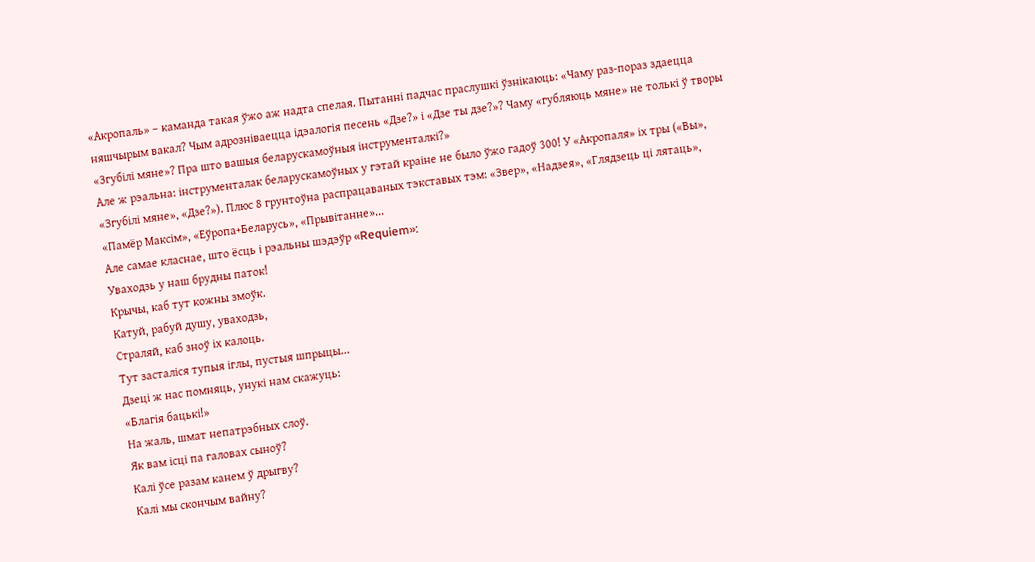«Акропаль» – каманда такая ўжо аж надта спелая. Пытанні падчас праслушкі ўзнікаюць: «Чаму раз-пораз здаецца няшчырым вакал? Чым адрозніваецца ідэалогія песень «Дзе?» і «Дзе ты дзе?»? Чаму «губляюць мяне» не толькі ў творы «Згубілі мяне»? Пра што вашыя беларускамоўныя інструменталкі?»
Але ж рэальна: інструменталак беларускамоўных у гэтай краіне не было ўжо гадоў 300! У «Акропаля» іх тры («Вы», «Згубілі мяне», «Дзе?»). Плюс 8 грунтоўна распрацаваных тэкставых тэм: «Звер», «Надзея», «Глядзець ці лятаць», «Памёр Максім», «Еўропа+Беларусь», «Прывітанне»...
Але самае класнае, што ёсць і рэальны шэдэўр «Requiem»:
Уваходзь у наш брудны паток!
Крычы, каб тут кожны змоўк.
Катуй, рабуй душу, уваходзь,
Страляй, каб зноў іх калоць.
Тут засталіся тупыя іглы, пустыя шпрыцы...
Дзеці ж нас помняць, унукі нам скажуць:
«Благія бацькі!»
На жаль, шмат непатрэбных слоў.
Як вам ісці па галовах сыноў?
Калі ўсе разам канем ў дрыгву?
Калі мы скончым вайну?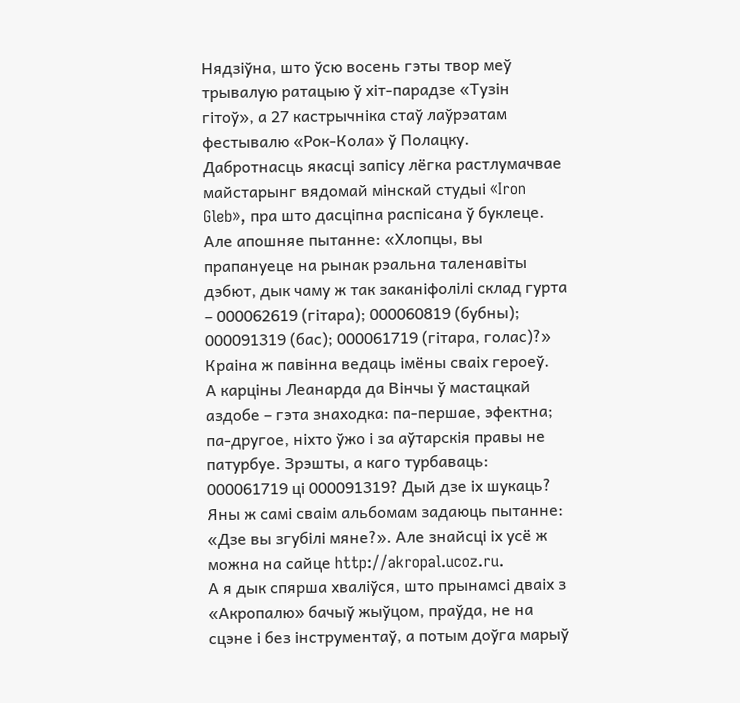Нядзіўна, што ўсю восень гэты твор меў трывалую ратацыю ў хіт-парадзе «Тузін гітоў», а 27 кастрычніка стаў лаўрэатам фестывалю «Рок-Кола» ў Полацку.
Дабротнасць якасці запісу лёгка растлумачвае майстарынг вядомай мінскай студыі «Iron Gleb», пра што дасціпна распісана ў буклеце. Але апошняе пытанне: «Хлопцы, вы прапануеце на рынак рэальна таленавіты дэбют, дык чаму ж так заканіфолілі склад гурта – 000062619 (гітара); 000060819 (бубны); 000091319 (бас); 000061719 (гітара, голас)?» Краіна ж павінна ведаць імёны сваіх героеў.
А карціны Леанарда да Вінчы ў мастацкай аздобе – гэта знаходка: па-першае, эфектна; па-другое, ніхто ўжо і за аўтарскія правы не патурбуе. Зрэшты, а каго турбаваць: 000061719 ці 000091319? Дый дзе іх шукаць? Яны ж самі сваім альбомам задаюць пытанне: «Дзе вы згубілі мяне?». Але знайсці іх усё ж можна на сайце http://akropal.ucoz.ru.
А я дык спярша хваліўся, што прынамсі дваіх з «Акропалю» бачыў жыўцом, праўда, не на сцэне і без інструментаў, а потым доўга марыў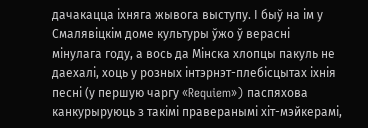дачакацца іхняга жывога выступу. І быў на ім у Смалявіцкім доме культуры ўжо ў верасні мінулага году, а вось да Мінска хлопцы пакуль не даехалі, хоць у розных інтэрнэт-плебісцытах іхнія песні (у першую чаргу «Requiem») паспяхова канкурыруюць з такімі праверанымі хіт-мэйкерамі,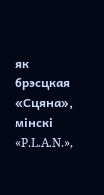як брэсцкая «Сцяна», мінскі «P.L.A.N.»,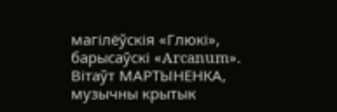магілёўскія «Глюкі», барысаўскі «Arcanum».
Вітаўт МАРТЫНЕНКА,
музычны крытык